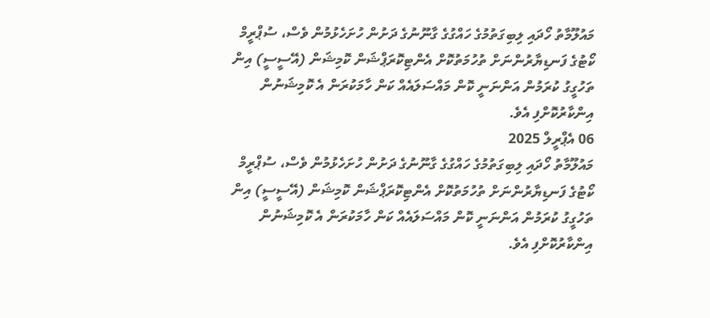މައުލޫމާތު ހޯދައި ލިބިގަތުމުގެ ހައްގުގެ ގާނޫނުގެ ދަށުން ހުށަހެޅުމުން ވެސް، ސުޕްރީމް ކޯޓުގެ ފަނޑިޔާރުންނަށް ތުހުމަތުކޮށް އެންޓިކޮރަޕްޝަން ކޮމިޝަން (އޭސީސީ) އިން ތަހުގީގު ކުރަމުން އަންނަނީ ކޮން މައްސަލައެއް ކަން ހާމަކުރަން އެ ކޮމިޝަނުން އިންކާރުކޮށްފި އެވެ.
06 އެޕްރީލް 2025
މައުލޫމާތު ހޯދައި ލިބިގަތުމުގެ ހައްގުގެ ގާނޫނުގެ ދަށުން ހުށަހެޅުމުން ވެސް، ސުޕްރީމް ކޯޓުގެ ފަނޑިޔާރުންނަށް ތުހުމަތުކޮށް އެންޓިކޮރަޕްޝަން ކޮމިޝަން (އޭސީސީ) އިން ތަހުގީގު ކުރަމުން އަންނަނީ ކޮން މައްސަލައެއް ކަން ހާމަކުރަން އެ ކޮމިޝަނުން އިންކާރުކޮށްފި އެވެ.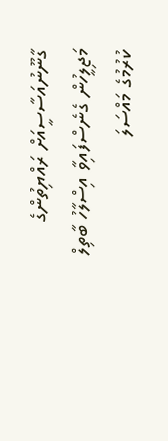ގާނޫނުއަސާސީއަށް ރައްޔިތުންގެ މަޖިލީހުން ގެނެސްފައިވާ އިސްލާހު ބާތިލް ކުރުމުގެ މައްސަލަ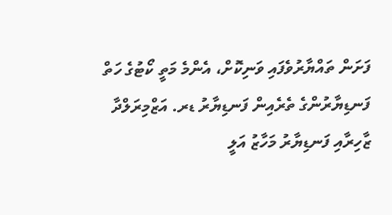ފަށަން ތައްޔާރުވެފައި ވަނިކޮށް، އެންމެ މަތީ ކޯޓުގެ ހަތް ފަނޑިޔާރުންގެ ތެރެއިން ފަނޑިޔާރު ޑރ. އަޒްމިރަލްދާ ޒާހިރާއި ފަނޑިޔާރު މަހާޒު އަލީ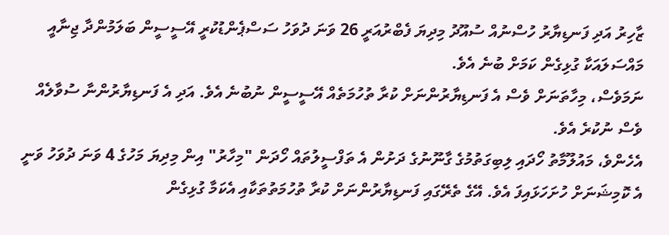ޒާހިރު އަދި ފަނޑިޔާރު ހުސްނުއް ސުއޫދު މިދިޔަ ފެބްރުއަރީ 26 ވަނަ ދުވަހު ސަސްޕެންޑުކުރީ އޭސީސީން ބަލަމުންދާ ޖިނާއީ މައްސަލައަކާ ގުޅިގެން ކަމަށް ބުނެ އެވެ.
ނަމަވެސް، މިހާތަނަށް ވެސް އެ ފަނޑިޔާރުންނަށް ކުރާ ތުހުމަތެއް އޭސީސީން ނުބުނެ އެވެ. އަދި އެ ފަނޑިޔާރުންނާ ސުވާލެއް ވެސް ނުކުރެ އެވެ.
އެހެންވެ، މައުލޫމާތު ހޯދައި ލިބިގަތުމުގެ ގާނޫނުގެ ދަށުން އެ ތަފްސީލުތައް ހޯދަން "މިހާރު" އިން މިދިޔަ މަހުގެ 4 ވަނަ ދުވަހު ވަނީ އެ ކޮމިޝަނަށް ހުށަހަޅައިފަ އެވެ. އޭގެ ތެރޭގައި ފަނޑިޔާރުންނަށް ކުރާ ތުހުމަތުތަކާއި އެކަމާ ގުޅިގެން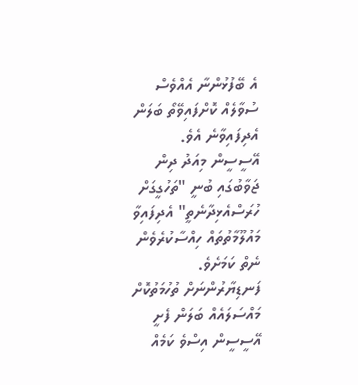އެ ބޭފުޅުންނާ އެއްވެސް ސުވާލެއް ކޮށްފައިވޭތޯ ބަލަން އެދިފައިވާނެ އެވެ.
އޭސީސީން މިއަދު ދިން ޖަވާބުގައި ބުނީ "ތަހުގީގަށް ހުރަސްއެޅިދާނެތީ" އެދިފައިވާ މައުލޫމާތުތައް ހިއްސާކުރެވެން ނެތް ކަމަށެވެ.
ފަނޑިޔާރުންނަށް ތުހުމަތުކޮށް މައްސަލައެއް ބަލަން ފެށީ އޭސީސީން އިސްވެ ކަމެއް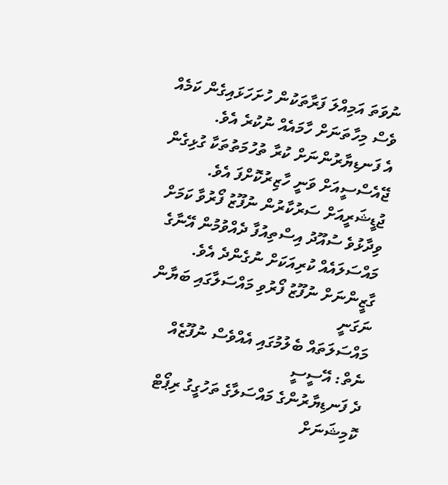ނުވަތަ އަމިއްލަ ފަރާތަކުން ހުށަހަޅައިގެން ކަމެއް ވެސް މިހާތަނަށް ހާމައެއް ނުކުރެ އެވެ.
އެ ފަނޑިޔާރުންނަށް ކުރާ ތުހުމަތުތަކާ ގުޅިގެން ޖޭއެސްސީއަށް ވަނީ ހާޒިރުކޮށްފަ އެވެ. ޖުޑީޝަރީއަށް ސަރުކާރުން ނުފޫޒު ފޯރުވާ ކަމަށް ވިދާޅުވެ ސުއޫދު އިސްތިއުފާ ދެއްވުމުން އޭނާގެ މައްސަލައެއް ކުރިއަކަށް ނުގެންދެ އެވެ.
ގާޒީންނަށް ނުފޫޒު ފޯރުވި މައްސަލާގައި ބަޔާން ނަގަނީ
މައްސަލަތައް ބެލުމުގައި އެއްވެސް ނުފޫޒެއް ނެތް: އޭސީސީ
ދެ ފަނޑިޔާރުންގެ މައްސަލާގެ ތަހުގީގު ރިޕޯޓް ކޮމިޝަނަށް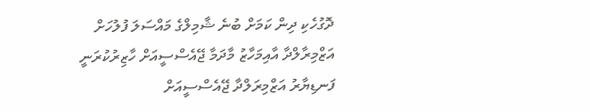ދޮގުހެކި ދިން ކަމަށް ބުނެ ޝާމިލްގެ މައްސަލަ ފުލުހަށް
އަޒްމިރާލްދާ އާއިމަހާޒު މާދަމާ ޖޭއެސްސީއަށް ހާޒިރުކުރަނީ
ފަނޑިޔާރު އަޒްމިރަލްދާ ޖޭއެސްސީއަށް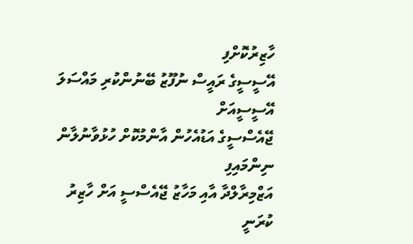ހާޒިރުކޮށްފި
އޭސީސީގެ ރައީސް ނުފޫޒު ބޭނުންކުރި މައްސަލަ އޭސީސީއަށް
ޖޭއެސްސީގެ އަޑުއެހުން އާންމުކޮށް ހުޅުވާނުލާން ނިންމައިފި
އަޒްމިރާލްދާ އާއި މަހާޒު ޖޭއެސްސީ އަށް ހާޒިރު ކުރަނީ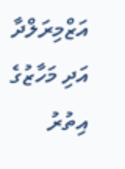އަޒްމިރަލްދާ އަދި މަހާޒުގެ އިތުރު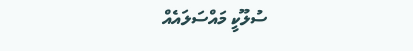ސުލޫކީ މައްސަލައެއް